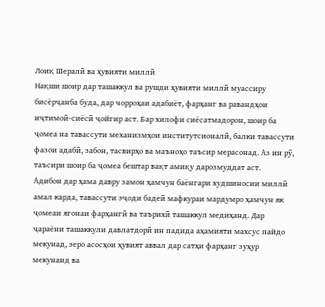Лоиқ Шералӣ ва ҳувияти миллӣ
Нақши шоир дар ташаккул ва рушди ҳувияти миллӣ муассиру бисёрҷанба буда, дар чорроҳаи адабиёт, фарҳанг ва равандҳои иҷтимоӣ-сиёсӣ ҷойгир аст. Бар хилофи сиёсатмадорон, шоир ба ҷомеа на тавассути механизмҳои институтсионалӣ, балки тавассути фазои адабӣ, забон, тасвирҳо ва маъноҳо таъсир мерасонад. Аз ин рӯ, таъсири шоир ба ҷомеа бештар вақт амиқу дарозмуддат аст.
Адибон дар ҳама давру замон ҳамчун баёнгари худшиносии миллӣ амал карда, тавассути эҷоди бадеӣ мафкураи мардумро ҳамчун як ҷомеаи ягонаи фарҳангӣ ва таърихӣ ташаккул медиҳанд. Дар ҷараёни ташаккули давлатдорӣ ин падида аҳамияти махсус пайдо мекунад, зеро асосҳои ҳувият аввал дар сатҳи фарҳанг зуҳур мекунанд ва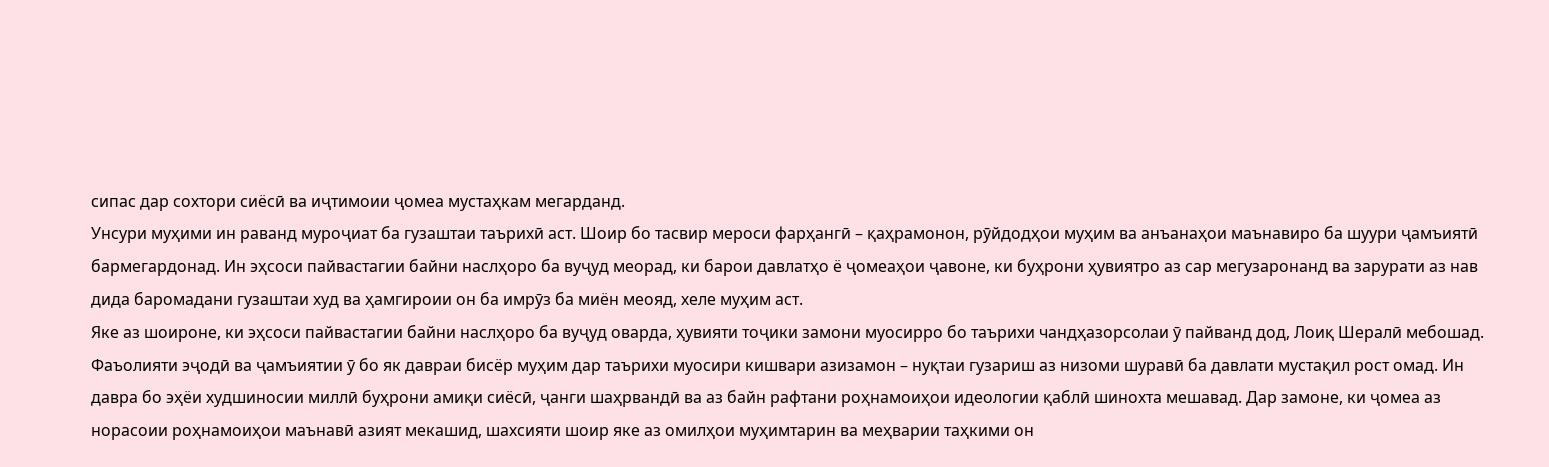сипас дар сохтори сиёсӣ ва иҷтимоии ҷомеа мустаҳкам мегарданд.
Унсури муҳими ин раванд муроҷиат ба гузаштаи таърихӣ аст. Шоир бо тасвир мероси фарҳангӣ – қаҳрамонон, рӯйдодҳои муҳим ва анъанаҳои маънавиро ба шуури ҷамъиятӣ бармегардонад. Ин эҳсоси пайвастагии байни наслҳоро ба вуҷуд меорад, ки барои давлатҳо ё ҷомеаҳои ҷавоне, ки буҳрони ҳувиятро аз сар мегузаронанд ва зарурати аз нав дида баромадани гузаштаи худ ва ҳамгироии он ба имрӯз ба миён меояд, хеле муҳим аст.
Яке аз шоироне, ки эҳсоси пайвастагии байни наслҳоро ба вуҷуд оварда, ҳувияти тоҷики замони муосирро бо таърихи чандҳазорсолаи ӯ пайванд дод, Лоиқ Шералӣ мебошад. Фаъолияти эҷодӣ ва ҷамъиятии ӯ бо як давраи бисёр муҳим дар таърихи муосири кишвари азизамон – нуқтаи гузариш аз низоми шуравӣ ба давлати мустақил рост омад. Ин давра бо эҳёи худшиносии миллӣ буҳрони амиқи сиёсӣ, ҷанги шаҳрвандӣ ва аз байн рафтани роҳнамоиҳои идеологии қаблӣ шинохта мешавад. Дар замоне, ки ҷомеа аз норасоии роҳнамоиҳои маънавӣ азият мекашид, шахсияти шоир яке аз омилҳои муҳимтарин ва меҳварии таҳкими он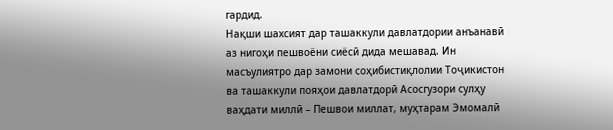гардид.
Нақши шахсият дар ташаккули давлатдории анъанавӣ аз нигоҳи пешвоёни сиёсӣ дида мешавад. Ин масъулиятро дар замони соҳибистиқлолии Тоҷикистон ва ташаккули пояҳои давлатдорӣ Асосгузори сулҳу ваҳдати миллӣ – Пешвои миллат, муҳтарам Эмомалӣ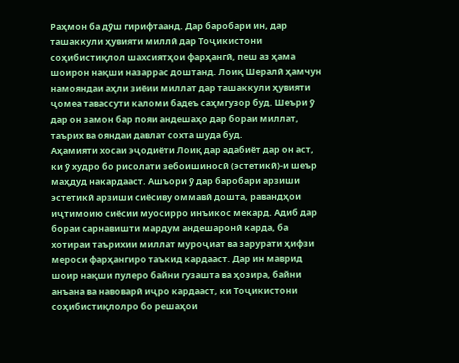Раҳмон ба дӯш гирифтаанд. Дар баробари ин, дар ташаккули ҳувияти миллӣ дар Тоҷикистони соҳибистиқлол шахсиятҳои фарҳангӣ, пеш аз ҳама шоирон нақши назаррас доштанд. Лоиқ Шералӣ ҳамчун намояндаи аҳли зиёии миллат дар ташаккули ҳувияти ҷомеа тавассути каломи бадеъ саҳмгузор буд. Шеъри ӯ дар он замон бар пояи андешаҳо дар бораи миллат, таърих ва ояндаи давлат сохта шуда буд.
Аҳамияти хосаи эҷодиёти Лоиқ дар адабиёт дар он аст, ки ӯ худро бо рисолати зебоишиносӣ (эстетикӣ)-и шеър маҳдуд накардааст. Ашъори ӯ дар баробари арзиши эстетикӣ арзиши сиёсиву оммавӣ дошта, равандҳои иҷтимоию сиёсии муосирро инъикос мекард. Адиб дар бораи сарнавишти мардум андешаронӣ карда, ба хотираи таърихии миллат муроҷиат ва зарурати ҳифзи мероси фарҳангиро таъкид кардааст. Дар ин маврид шоир нақши пулеро байни гузашта ва ҳозира, байни анъана ва навоварӣ иҷро кардааст, ки Тоҷикистони соҳибистиқлолро бо решаҳои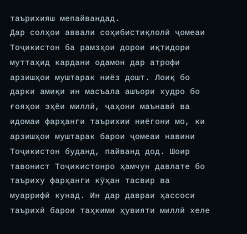таърихияш мепайвандад.
Дар солҳои аввали соҳибистиқлолӣ ҷомеаи Тоҷикистон ба рамзҳои дорои иқтидори муттаҳид кардани одамон дар атрофи арзишҳои муштарак ниёз дошт. Лоиқ бо дарки амиқи ин масъала ашъори худро бо ғояҳои эҳёи миллӣ, ҷаҳони маънавӣ ва идомаи фарҳанги таърихии ниёгони мо, ки арзишҳои муштарак барои ҷомеаи навини Тоҷикистон буданд, пайванд дод. Шоир тавонист Тоҷикистонро ҳамчун давлате бо таъриху фарҳанги кӯҳан тасвир ва муаррифӣ кунад. Ин дар давраи ҳассоси таърихӣ барои таҳкими ҳувияти миллӣ хеле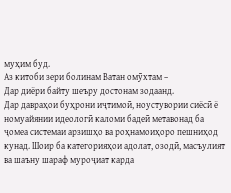муҳим буд.
Аз китоби зери болинам Ватан омӯхтам –
Дар диёри байту шеъру достонам зодаанд.
Дар давраҳои буҳрони иҷтимоӣ, ноустувории сиёсӣ ё номуайянии идеологӣ каломи бадеӣ метавонад ба ҷомеа системаи арзишҳо ва роҳнамоиҳоро пешниҳод кунад. Шоир ба категорияҳои адолат, озодӣ, масъулият ва шаъну шараф муроҷиат карда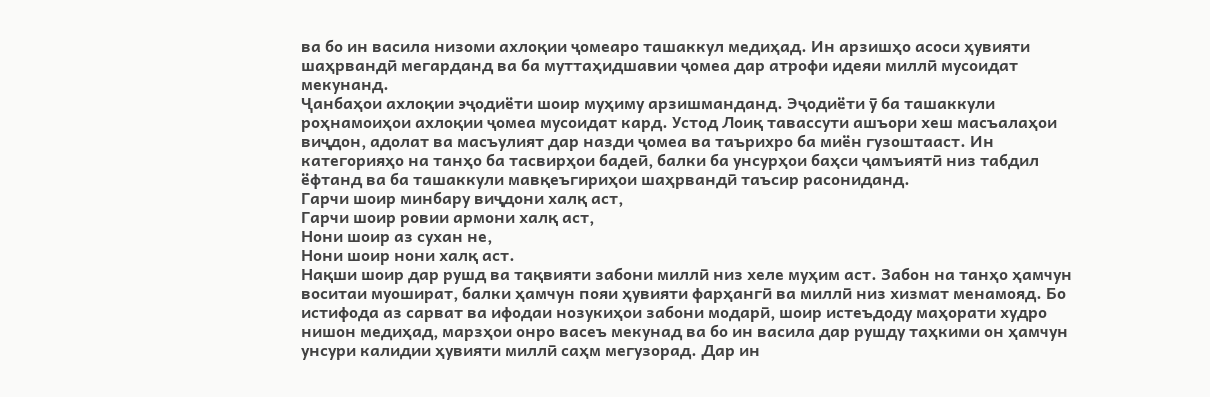ва бо ин васила низоми ахлоқии ҷомеаро ташаккул медиҳад. Ин арзишҳо асоси ҳувияти шаҳрвандӣ мегарданд ва ба муттаҳидшавии ҷомеа дар атрофи идеяи миллӣ мусоидат мекунанд.
Ҷанбаҳои ахлоқии эҷодиёти шоир муҳиму арзишманданд. Эҷодиёти ӯ ба ташаккули роҳнамоиҳои ахлоқии ҷомеа мусоидат кард. Устод Лоиқ тавассути ашъори хеш масъалаҳои виҷдон, адолат ва масъулият дар назди ҷомеа ва таърихро ба миён гузоштааст. Ин категорияҳо на танҳо ба тасвирҳои бадеӣ, балки ба унсурҳои баҳси ҷамъиятӣ низ табдил ёфтанд ва ба ташаккули мавқеъгириҳои шаҳрвандӣ таъсир расониданд.
Гарчи шоир минбару виҷдони халқ аст,
Гарчи шоир ровии армони халқ аст,
Нони шоир аз сухан не,
Нони шоир нони халқ аст.
Нақши шоир дар рушд ва тақвияти забони миллӣ низ хеле муҳим аст. Забон на танҳо ҳамчун воситаи муошират, балки ҳамчун пояи ҳувияти фарҳангӣ ва миллӣ низ хизмат менамояд. Бо истифода аз сарват ва ифодаи нозукиҳои забони модарӣ, шоир истеъдоду маҳорати худро нишон медиҳад, марзҳои онро васеъ мекунад ва бо ин васила дар рушду таҳкими он ҳамчун унсури калидии ҳувияти миллӣ саҳм мегузорад. Дар ин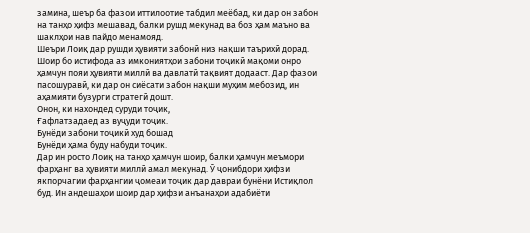замина, шеър ба фазои иттилоотие табдил меёбад, ки дар он забон на танҳо ҳифз мешавад, балки рушд мекунад ва боз ҳам маъно ва шаклҳои нав пайдо менамояд.
Шеъри Лоиқ дар рушди ҳувияти забонӣ низ нақши таърихӣ дорад. Шоир бо истифода аз имкониятҳои забони тоҷикӣ мақоми онро ҳамчун пояи ҳувияти миллӣ ва давлатӣ тақвият додааст. Дар фазои пасошуравӣ, ки дар он сиёсати забон нақши муҳим мебозид, ин аҳамияти бузурги стратегӣ дошт.
Онон, ки нахондед суруди тоҷик,
Ғафлатзадаед аз вуҷуди тоҷик.
Бунёди забони тоҷикӣ худ бошад
Бунёди ҳама буду набуди тоҷик.
Дар ин росто Лоиқ на танҳо ҳамчун шоир, балки ҳамчун меъмори фарҳанг ва ҳувияти миллӣ амал мекунад. Ӯ ҷонибдори ҳифзи якпорчагии фарҳангии ҷомеаи тоҷик дар давраи бунёни Истиқлол буд. Ин андешаҳои шоир дар ҳифзи анъанаҳои адабиёти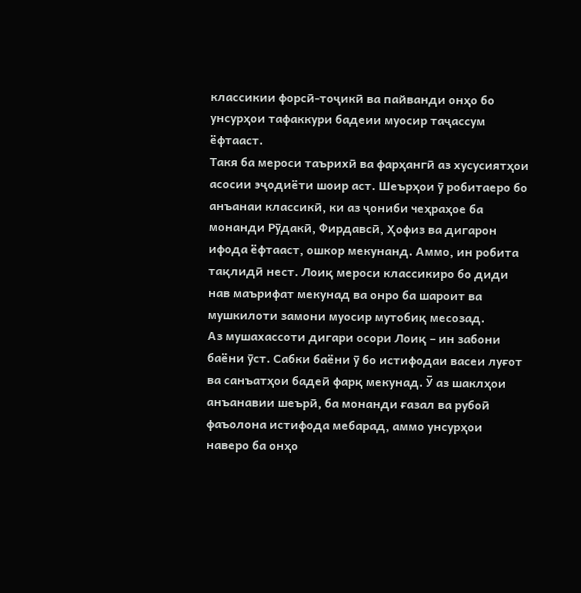классикии форсӣ-тоҷикӣ ва пайванди онҳо бо унсурҳои тафаккури бадеии муосир таҷассум ёфтааст.
Такя ба мероси таърихӣ ва фарҳангӣ аз хусусиятҳои асосии эҷодиёти шоир аст. Шеърҳои ӯ робитаеро бо анъанаи классикӣ, ки аз ҷониби чеҳраҳое ба монанди Рӯдакӣ, Фирдавсӣ, Ҳофиз ва дигарон ифода ёфтааст, ошкор мекунанд. Аммо, ин робита тақлидӣ нест. Лоиқ мероси классикиро бо диди нав маърифат мекунад ва онро ба шароит ва мушкилоти замони муосир мутобиқ месозад.
Аз мушахассоти дигари осори Лоиқ – ин забони баёни ӯст. Сабки баёни ӯ бо истифодаи васеи луғот ва санъатҳои бадеӣ фарқ мекунад. Ӯ аз шаклҳои анъанавии шеърӣ, ба монанди ғазал ва рубоӣ фаъолона истифода мебарад, аммо унсурҳои наверо ба онҳо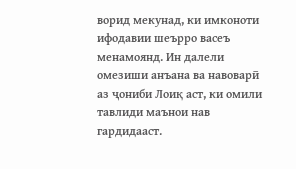ворид мекунад, ки имконоти ифодавии шеърро васеъ менамоянд. Ин далели омезиши анъана ва навоварӣ аз ҷониби Лоиқ аст, ки омили тавлиди маънои нав гардидааст.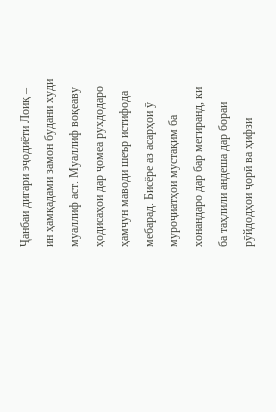Ҷанбаи дигари эҷодиёти Лоиқ – ин ҳамқадами замон будани худи муаллиф аст. Муаллиф воқеаву ҳодисаҳои дар ҷомеа рухдодаро ҳамчун маводи шеър истифода мебарад. Бисёре аз асарҳои ӯ муроҷиатҳои мустақим ба хонандаро дар бар мегиранд, ки ба таҳлили андеша дар бораи рӯйдодҳои ҷорӣ ва ҳифзи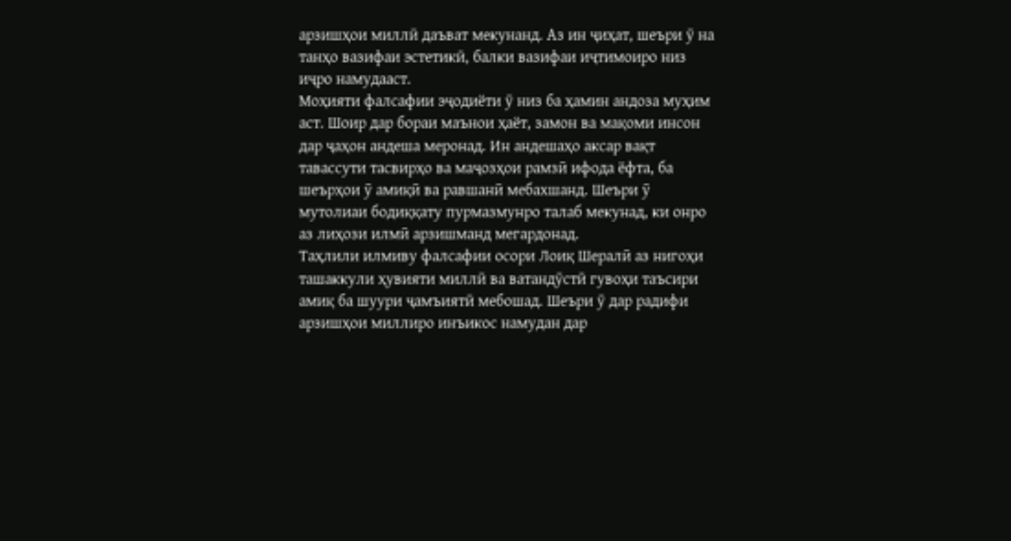арзишҳои миллӣ даъват мекунанд. Аз ин ҷиҳат, шеъри ӯ на танҳо вазифаи эстетикӣ, балки вазифаи иҷтимоиро низ иҷро намудааст.
Моҳияти фалсафии эҷодиёти ӯ низ ба ҳамин андоза муҳим аст. Шоир дар бораи маънои ҳаёт, замон ва мақоми инсон дар ҷаҳон андеша меронад. Ин андешаҳо аксар вақт тавассути тасвирҳо ва маҷозҳои рамзӣ ифода ёфта, ба шеърҳои ӯ амиқӣ ва равшанӣ мебахшанд. Шеъри ӯ мутолиаи бодиққату пурмазмунро талаб мекунад, ки онро аз лиҳози илмӣ арзишманд мегардонад.
Таҳлили илмиву фалсафии осори Лоиқ Шералӣ аз нигоҳи ташаккули ҳувияти миллӣ ва ватандӯстӣ гувоҳи таъсири амиқ ба шуури ҷамъиятӣ мебошад. Шеъри ӯ дар радифи арзишҳои миллиро инъикос намудан дар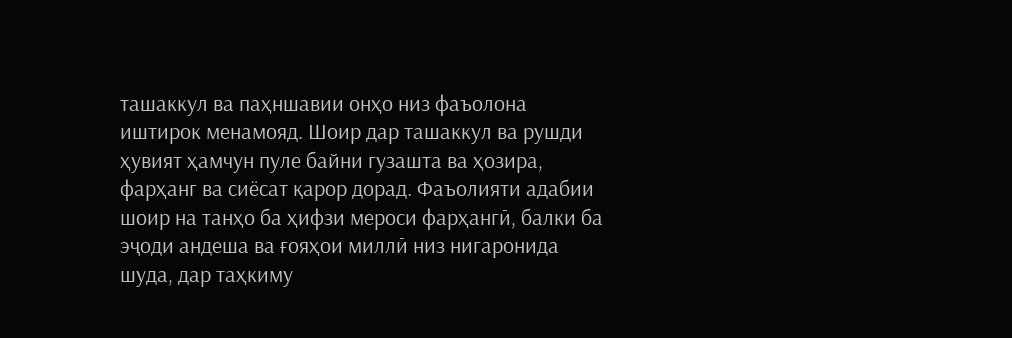ташаккул ва паҳншавии онҳо низ фаъолона иштирок менамояд. Шоир дар ташаккул ва рушди ҳувият ҳамчун пуле байни гузашта ва ҳозира, фарҳанг ва сиёсат қарор дорад. Фаъолияти адабии шоир на танҳо ба ҳифзи мероси фарҳангӣ, балки ба эҷоди андеша ва ғояҳои миллӣ низ нигаронида шуда, дар таҳкиму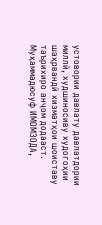устовории давлату давлатдории миллӣ, худшиносиву худогоҳии шаҳрвандӣ хизматҳои шоиставу таърихиро анҷом додааст.
Муҳаммадюсуф ИМОМЗОДА,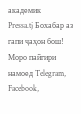академик
Pressa.tj Бохабар аз гапи ҷаҳон бош!
Моро пайгири намоед Telegram, Facebook,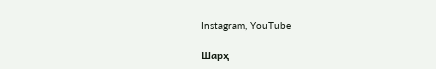Instagram, YouTube

Шарҳ